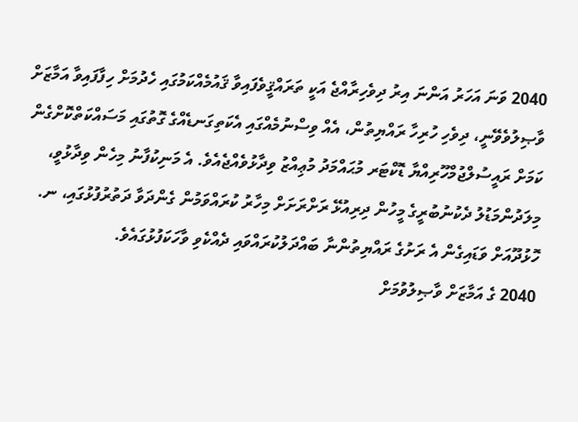2040 ވަނަ އަހަރު އަންނަ އިރު ދިވެހިރާއްޖެ އަކީ ތަރައްޤީވެފައިވާ ޤައުމެއްކަމުގައި ހެދުމަށް ހިފާފައިވާ އަމާޒަށް ވާޞިލުވެވޭނީ، ދިވެހި ހުރިހާ ރައްޔިތުން، އެއް ވިސްނުމެއްގައި އެކަތިގަނޑެއްގެ ގޮތުގައި މަސައްކަތްކޮށްގެން ކަމަށް ރައީސުލްޖުމްހޫރިއްޔާ ޑޮކްޓަރ މުޙައްމަދު މުޢިއްޒު ވިދާޅުވެއްޖެއެވެ. އެ މަނިކުފާނު މިހެން ވިދާޅުވީ، މިލަދުންމަޑުލު ދެކުނުބުރީގެ މީހުން ދިރިއުޅޭ ރަށްރަށަށް މިހާރު ކުރައްވަމުން ގެންދަވާ ދަތުރުފުޅުގައި، ނ. ހޮޅުދޫއަށް ވަޑައިގެން އެ ރަށުގެ ރައްޔިތުންނާ ބައްދަލުކުރައްވައި ދެއްކެވި ވާހަކަފުޅުގައެވެ.
2040 ގެ އަމާޒަށް ވާޞިލުވުމަށް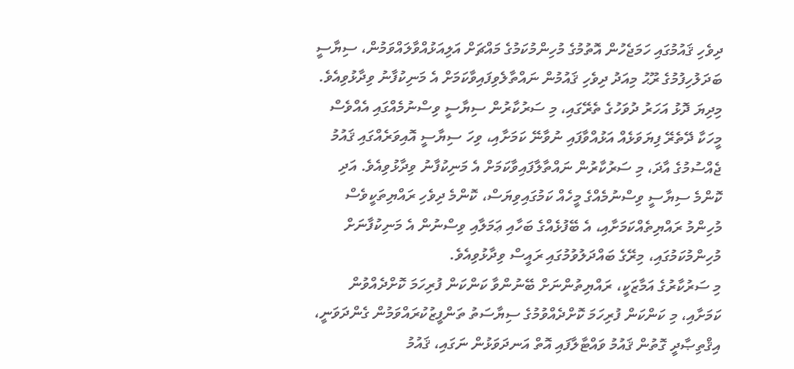ދިވެހި ޤައުމުގައި ހަމަޖެހުން އޮތުމުގެ މުހިންމުކަމުގެ މައްޗަށް އަލިއަޅުއްވާލައްވަމުން، ސިޔާސީ ބަދަލުހިފުމުގެ ރޫޙު މިއަދު ދިވެހި ޤައުމުން ނައްތާލެވިފައިވާކަމަށް އެ މަނިކުފާނު ވިދާޅުވިއެވެ. މިދިޔަ ދޮޅު އަހަރު ދުވަހުގެ ތެރޭގައި، މި ސަރުކާރުން ސިޔާސީ ވިސްނުމެއްގައި އެއްވެސް މީހަކާ ދޭތެރޭ ފިޔަވަޅެއް އަޅުއްވާފައި ނުވާނޭ ކަމަށާއި، ވިހަ ސިޔާސީ އޮއިވަރެއްގައި ޤައުމު ޖެއްސުމުގެ އާދަ، މި ސަރުކާރުން ނައްތާލާފައިވާކަމަށް އެ މަނިކުފާނު ވިދާޅުވިއެވެ. އަދި ކޮންމެ ސިޔާސީ ވިސްނުމެއްގެ މީހެއް ކަމުގައިވިޔަސް، ކޮންމެ ދިވެހި ރައްޔިތަކީވެސް މުހިންމު ރައްޔިތެއްކަމަށާއި، އެ ބޭފުޅެއްގެ ބަހާއި ޢަމަލާއި ވިސްނުން އެ މަނިކުފާނަށް މުހިންމުކަމުގައި، މިރޭގެ ބައްދަލުވުމުގައި ރައީސް ވިދާޅުވިއެވެ.
މި ސަރުކާރުގެ އަމާޒަކީ، ރައްޔިތުންނަށް ބޭނުންވާ ކަންކަން ފުރިހަމަ ކޮށްދެއްވުން ކަމަށާއި، މި ކަންކަން ފުރިހަމަ ކޮށްދެއްވުމުގެ ސިޔާސަތު ތަންފީޒުކުރައްވަމުން ގެންދަވަނީ، އިޤްތިޞާދީ ގޮތުން ޤައުމު ވައްޓާލާފައި އޮތް އަނދަވަޅުން ނަގައި، ޤައުމު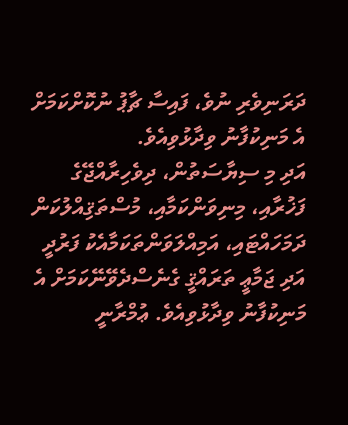ދަރަނިވެރި ނުވެ، ފައިސާ ޗާޕު ނުކޮށްކަމަށް އެ މަނިކުފާނު ވިދާޅުވިއެވެ.
އަދި މި ސިޔާސަތުން، ދިވެހިރާއްޖޭގެ ފަޚުރާއި، މިނިވަންކަމާއި، މުސްތަޤިއްލުކަން ދަމަހައްޓައި، އަމިއްލަވަންތަކަމާއެކު ފަރުދީ އަދި ޖަމާޢީ ތަރައްޤީ ގެނެސްދެވޭނޭކަމަށް އެ މަނިކުފާނު ވިދާޅުވިއެވެ. ޢުމްރާނީ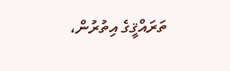ތަރައްޤީގެ އިތުރުން،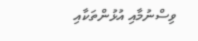ވިސްނުމާއި އުޅުންތަކާއި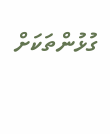ގުޅުންތަކަށް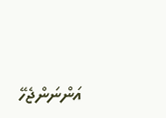އަންނަންޖެހޭ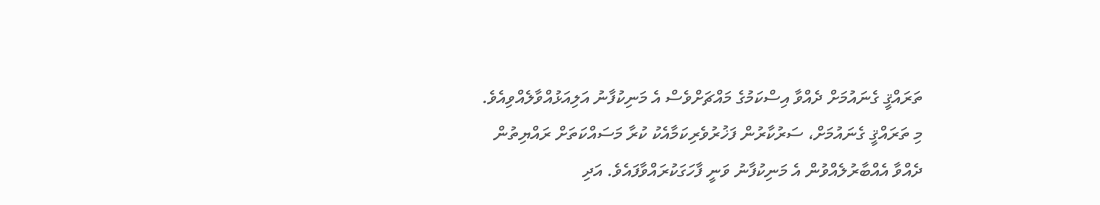ތަރައްޤީ ގެނައުމަށް ދެއްވާ އިސްކަމުގެ މައްޗަށްވެސް އެ މަނިކުފާނު އަލިއަޅުއްވާލެއްވިއެވެ.
މި ތަރައްޤީ ގެނައުމަށް، ސަރުކާރުން ފަޚުރުވެރިކަމާއެކު ކުރާ މަސައްކަތަށް ރައްޔިތުން ދެއްވާ އެއްބާރުލެއްވުން އެ މަނިކުފާނު ވަނީ ފާހަގަކުރައްވާފައެވެ. އަދި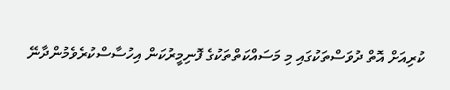ކުރިއަށް އޮތް ދުވަސްތަކުގައި މި މަސައްކަތްތަކުގެ ފޮނިމީރުކަން އިހުސާސްކުރެވެމުންދާނޭ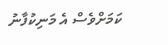ކަމަށްވެސް އެ މަނިކުފާނު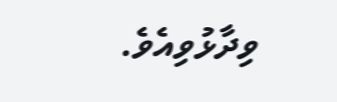ވިދާޅުވިއެވެ.